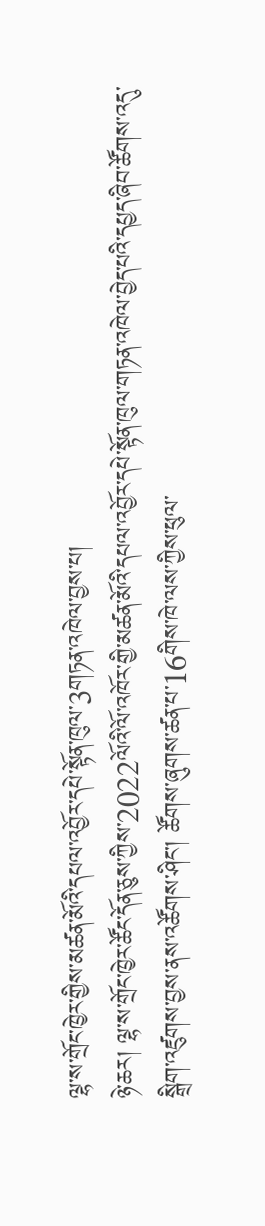ལྷ་ས་གྲོང་ཁྱེར་གྱིས་མཚན་མོའི་དཔལ་འབྱོར་དཔེ་སྟོན་ཁུལ་3གཏན་འཁེལ་བྱས་པ།
ཉེ་ཆར། ལྷ་ས་གྲོང་ཁྱེར་ཚོང་དོན་ཅུས་ཀྱིས་2022ལོའི་ལོ་འཁོར་གྱི་མཚན་མོའི་དཔལ་འབྱོར་དཔེ་སྟོན་ཁུལ་གཏན་འཁེལ་བྱེད་པའི་དཔྱད་ཞིབ་ཚོགས་འདུ་སྒྲིག་འཛུགས་བྱས་ནས་འཚོགས་ཤིང་། ཚོགས་ཞུགས་ཚན་པ་16གིས་ཁེ་ལས་ཀྱིས་ཕུལ་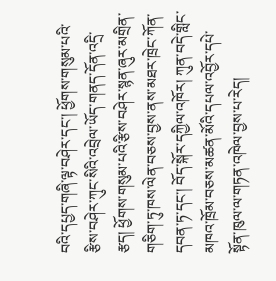བའི་དཔྱད་གཞི་ལྟ་བཤེར་དང་། ཕྱོགས་གསུམ་པའི་རྩིས་བཤེར་ཀུང་སིའི་འབྲེལ་ཡོད་གནད་དོན་འདྲི་རྩད། ཕྱོགས་གསུམ་པའི་རྩིས་བཤེར་སྙན་ཞུར་མགྲིན་གཅིག་ཏུ་ཁས་ལེན་བཅས་བྱས་ནས་མཐར་ཁྲེང་ཀོན་དབན་ཏ་དང་། བོད་སྐོར་དཀྱིལ་འཁོར། ཀུན་བདེ་གླིང་མཁའ་ཁྲོམ་བཅས་མཚན་མོའི་དཔལ་འབྱོར་དཔེ་སྟོན་ཁུལ་ལ་གཏན་འཁེལ་བྱས་པ་རེད།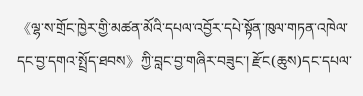《ལྷ་ས་གྲོང་ཁྱེར་གྱི་མཚན་མོའི་དཔལ་འབྱོར་དཔེ་སྟོན་ཁུལ་གཏན་འཁེལ་དང་བྱ་དགའ་སྤྲོད་ཐབས》ཀྱི་བླང་བྱ་གཞིར་བཟུང་། རྫོང(ཆུས)དང་དཔལ་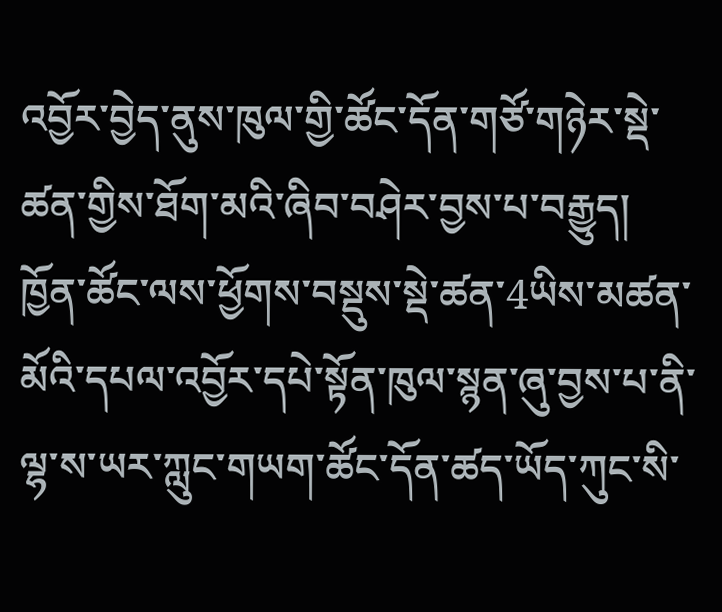འབྱོར་བྱེད་ནུས་ཁུལ་གྱི་ཚོང་དོན་གཙོ་གཉེར་སྡེ་ཚན་གྱིས་ཐོག་མའི་ཞིབ་བཤེར་བྱས་པ་བརྒྱུད། ཁྱོན་ཚོང་ལས་ཕྱོགས་བསྡུས་སྡེ་ཚན་4ཡིས་མཚན་མོའི་དཔལ་འབྱོར་དཔེ་སྟོན་ཁུལ་སྙན་ཞུ་བྱས་པ་ནི་ལྷ་ས་ཡར་ཀླུང་གཡག་ཚོང་དོན་ཚད་ཡོད་ཀུང་སི་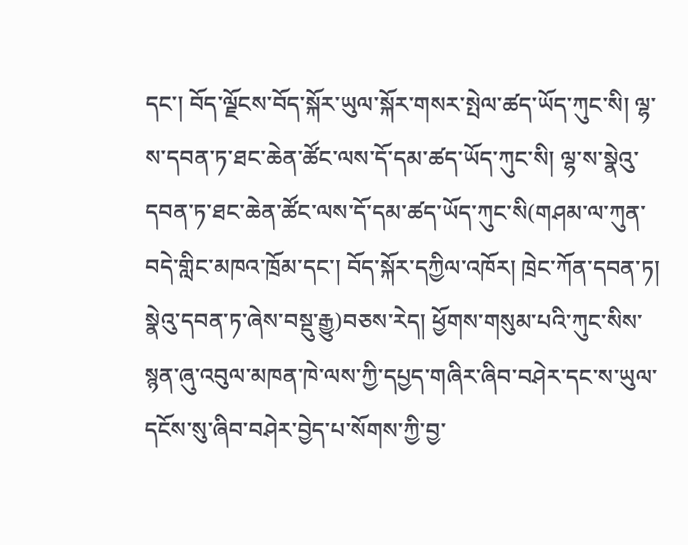དང་། བོད་ལྗོངས་བོད་སྐོར་ཡུལ་སྐོར་གསར་སྤེལ་ཚད་ཡོད་ཀུང་སི། ལྷ་ས་དབན་ཏ་ཐང་ཆེན་ཚོང་ལས་དོ་དམ་ཚད་ཡོད་ཀུང་སི། ལྷ་ས་སྣེའུ་དབན་ཏ་ཐང་ཆེན་ཚོང་ལས་དོ་དམ་ཚད་ཡོད་ཀུང་སི(གཤམ་ལ་ཀུན་བདེ་གླིང་མཁའ་ཁྲོམ་དང་། བོད་སྐོར་དཀྱིལ་འཁོར། ཁྲེང་ཀོན་དབན་ཏ། སྣེའུ་དབན་ཏ་ཞེས་བསྡུ་རྒྱུ)བཅས་རེད། ཕྱོགས་གསུམ་པའི་ཀུང་སིས་སྙན་ཞུ་འབུལ་མཁན་ཁེ་ལས་ཀྱི་དཔྱད་གཞིར་ཞིབ་བཤེར་དང་ས་ཡུལ་དངོས་སུ་ཞིབ་བཤེར་བྱེད་པ་སོགས་ཀྱི་བྱ་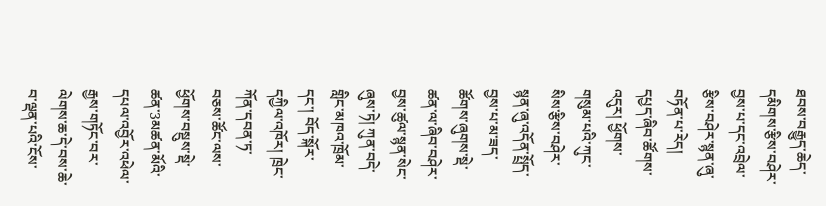ཐབས་བརྒྱུད་ཆེད་དམིགས་རྩིས་བཤེར་བྱས་པ་དང་འབྲེལ་རྩིས་བཤེར་སྙན་ཞུ་བཏོན་པ་རེད། དཔྱད་ཞིབ་ཚོགས་འདུར། ཕྱོགས་གསུམ་པའི་ཀུང་སིས་རྩིས་བཤེར་སྙན་ཞུ་འདོན་སྤྲོད་བྱས་པ་མ་ཟད་ཚོགས་ཞུགས་སྡེ་ཚན་ལ་ཞིབ་བཤེར་བྱས་ཚུལ་སྙན་སེང་ཞུས་ཏེ། ཀུན་བདེ་གླིང་མཁའ་ཁྲོམ་དང་། བོད་སྐོར་དཀྱིལ་འཁོར། ཁྲེང་ཀོན་དབན་ཏ་བཅས་ཚོང་ལས་ཕྱོགས་བསྡུས་སྡེ་ཚན་3མཚན་མོའི་དཔལ་འབྱོར་འཕེལ་རྒྱས་གཏོང་བར་ལེགས་ཆ་དེ་བས་ཆེ་བ་ལྡན་པའི་ངོས་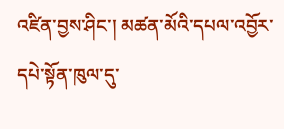འཛིན་བྱས་ཤིང་། མཚན་མོའི་དཔལ་འབྱོར་དཔེ་སྟོན་ཁུལ་དུ་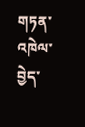གཏན་འཁེལ་བྱེད་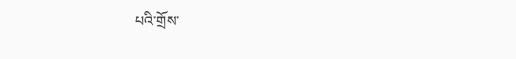པའི་གྲོས་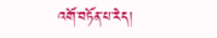འགོ་བཏོན་པ་རེད།